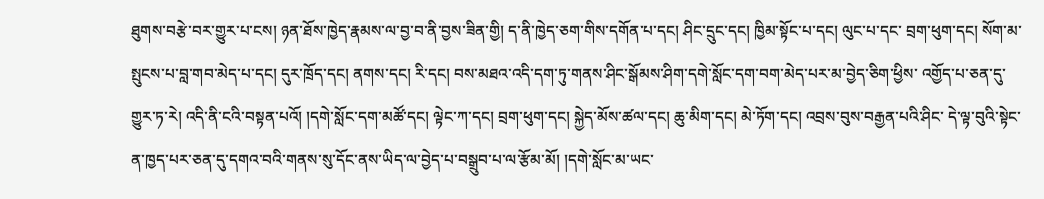ཐུགས་བརྩེ་བར་གྱུར་པ་ངས། ཉན་ཐོས་ཁྱེད་རྣམས་ལ་བྱ་བ་ནི་བྱས་ཟིན་གྱི། ད་ནི་ཁྱེད་ཅག་གིས་དགོན་པ་དང། ཤིང་དྲུང་དང། ཁྱིམ་སྟོང་པ་དང། ལུང་པ་དང་ བྲག་ཕུག་དང། སོག་མ་སྤུངས་པ་བླ་གབ་མེད་པ་དང། དུར་ཁྲོད་དང། ནགས་དང། རི་དང། བས་མཐའ་འདི་དག་ཏུ་གནས་ཤིང་སྒོམས་ཤིག་དགེ་སློང་དག་བག་མེད་པར་མ་བྱེད་ཅིག་ཕྱིས་ འགྱོད་པ་ཅན་དུ་གྱུར་ཏ་རེ། འདི་ནི་ངའི་བསྟན་པའོ། །དགེ་སློང་དག་མཚོ་དང། ལྟེང་ཀ་དང། བྲག་ཕུག་དང། སྐྱེད་མོས་ཚལ་དང། ཆུ་མིག་དང། མེ་ཏོག་དང། འབྲས་བུས་བརྒྱན་པའི་ཤིང་ དེ་ལྟ་བུའི་སྟེང་ན་ཁྱད་པར་ཅན་དུ་དགའ་བའི་གནས་སུ་དོང་ནས་ཡིད་ལ་བྱེད་པ་བསྒྲུབ་པ་ལ་རྩོམ་མོ། །དགེ་སློང་མ་ཡང་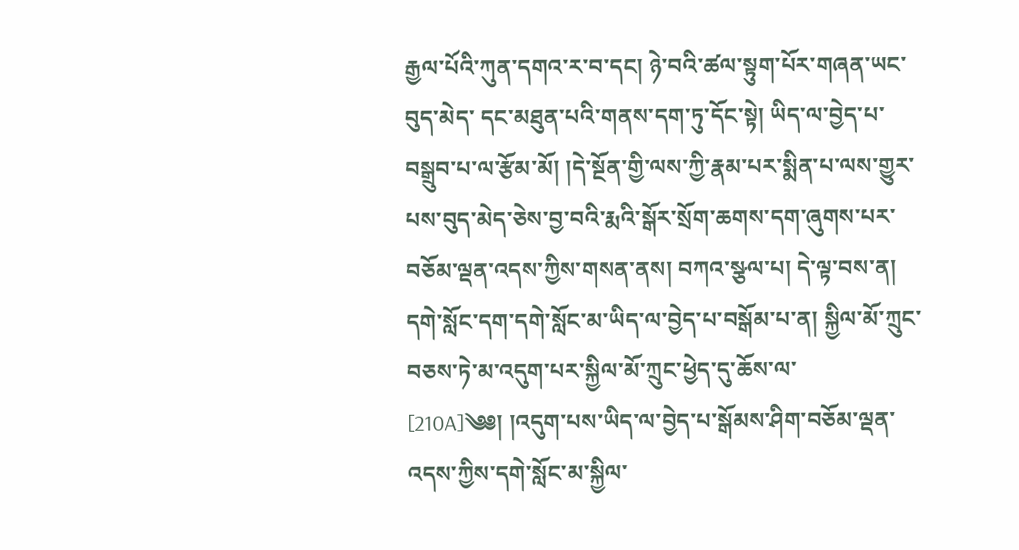རྒྱལ་པོའི་ཀུན་དགའ་ར་བ་དང། ཉེ་བའི་ཚལ་སྟུག་པོར་གཞན་ཡང་བུད་མེད་ དང་མཐུན་པའི་གནས་དག་ཏུ་དོང་སྟེ། ཡིད་ལ་བྱེད་པ་བསྒྲུབ་པ་ལ་རྩོམ་མོ། །དེ་སྔོན་གྱི་ལས་ཀྱི་རྣམ་པར་སྨིན་པ་ལས་གྱུར་པས་བུད་མེད་ཅེས་བྱ་བའི་རྨའི་སྒོར་སྲོག་ཆགས་དག་ཞུགས་པར་ བཅོམ་ལྡན་འདས་ཀྱིས་གསན་ནས། བཀའ་སྩལ་པ། དེ་ལྟ་བས་ན། དགེ་སློང་དག་དགེ་སློང་མ་ཡིད་ལ་བྱེད་པ་བསྒོམ་པ་ན། སྐྱིལ་མོ་ཀྲུང་བཅས་ཏེ་མ་འདུག་པར་སྐྱིལ་མོ་ཀྲུང་ཕྱེད་དུ་ཆོས་ལ་ [210A]༄༅། །འདུག་པས་ཡིད་ལ་བྱེད་པ་སྒོམས་ཤིག་བཅོམ་ལྡན་འདས་ཀྱིས་དགེ་སློང་མ་སྐྱིལ་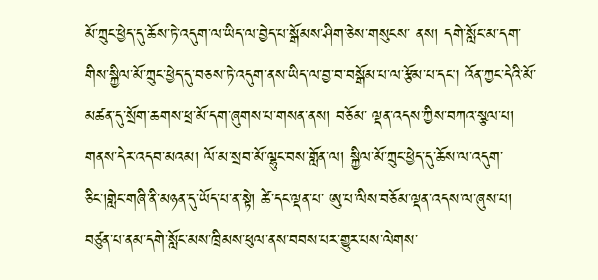མོ་ཀྲུང་ཕྱེད་དུ་ཆོས་ཏེ་འདུག་ལ་ཡིད་ལ་བྱེད་པ་སྒོམས་ཤིག་ཅེས་གསུངས་ ནས། དགེ་སློང་མ་དག་གིས་སྐྱིལ་མོ་ཀྲུང་ཕྱེད་དུ་བཅས་ཏེ་འདུག་ནས་ཡིད་ལ་བྱ་བ་བསྒོམ་པ་ལ་རྩོམ་པ་དང། འོན་ཀྱང་དེའི་མོ་མཚན་དུ་སྲོག་ཆགས་ཕྲ་མོ་དག་ཞུགས་པ་གསན་ནས། བཅོམ་ ལྡན་འདས་ཀྱིས་བཀའ་སྩལ་པ། གནས་དེར་འདབ་མའམ། ལོ་མ་སྲབ་མོ་ལྷུང་བས་གློན་ལ། སྐྱིལ་མོ་ཀྲུང་ཕྱེད་དུ་ཆོས་ལ་འདུག་ཅིང་།གླེང་གཞི་ནི་མཉན་དུ་ཡོད་པ་ན་སྟེ། ཚེ་དང་ལྡན་པ་ ཨུ་པ་ལིས་བཅོམ་ལྡན་འདས་ལ་ཞུས་པ། བཙུན་པ་ནམ་དགེ་སློང་མས་ཁྲིམས་ཕུལ་ནས་བབས་པར་གྱུར་པས་ལེགས་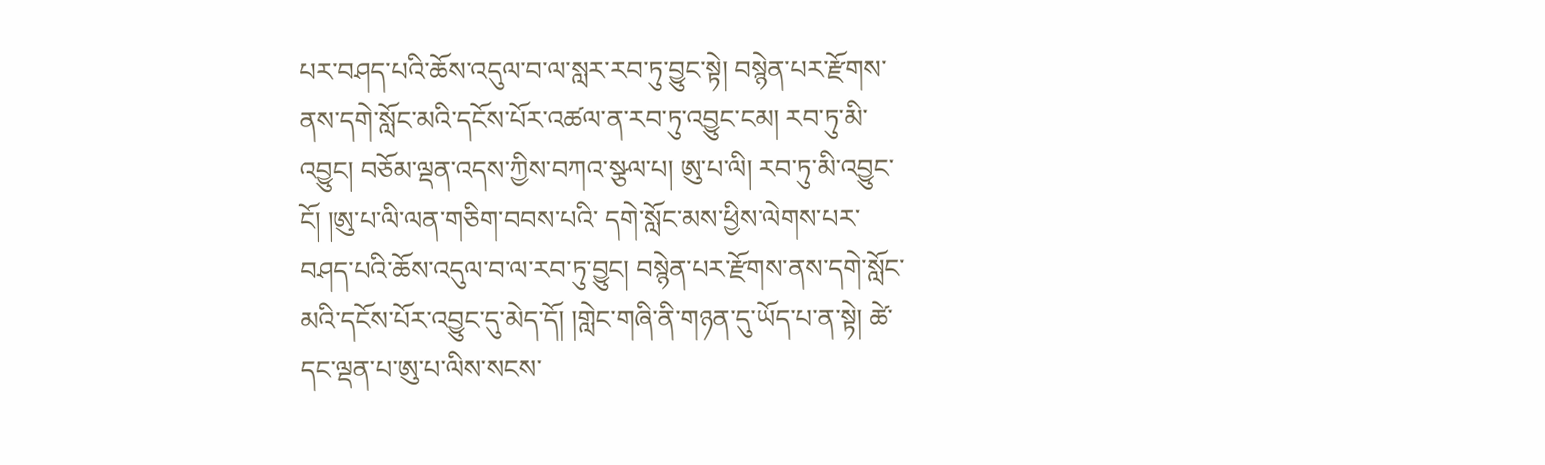པར་བཤད་པའི་ཆོས་འདུལ་བ་ལ་སླར་རབ་ཏུ་བྱུང་སྟེ། བསྙེན་པར་རྫོགས་ ནས་དགེ་སློང་མའི་དངོས་པོར་འཚལ་ན་རབ་ཏུ་འབྱུང་ངམ། རབ་ཏུ་མི་འབྱུང། བཅོམ་ལྡན་འདས་ཀྱིས་བཀའ་སྩལ་པ། ཨུ་པ་ལི། རབ་ཏུ་མི་འབྱུང་ངོ། །ཨུ་པ་ལི་ལན་གཅིག་བབས་པའི་ དགེ་སློང་མས་ཕྱིས་ལེགས་པར་བཤད་པའི་ཆོས་འདུལ་བ་ལ་རབ་ཏུ་བྱུང། བསྙེན་པར་རྫོགས་ནས་དགེ་སློང་མའི་དངོས་པོར་འབྱུང་དུ་མེད་དོ། །གླེང་གཞི་ནི་གཉན་དུ་ཡོད་པ་ན་སྟེ། ཚེ་ དང་ལྡན་པ་ཨུ་པ་ལིས་སངས་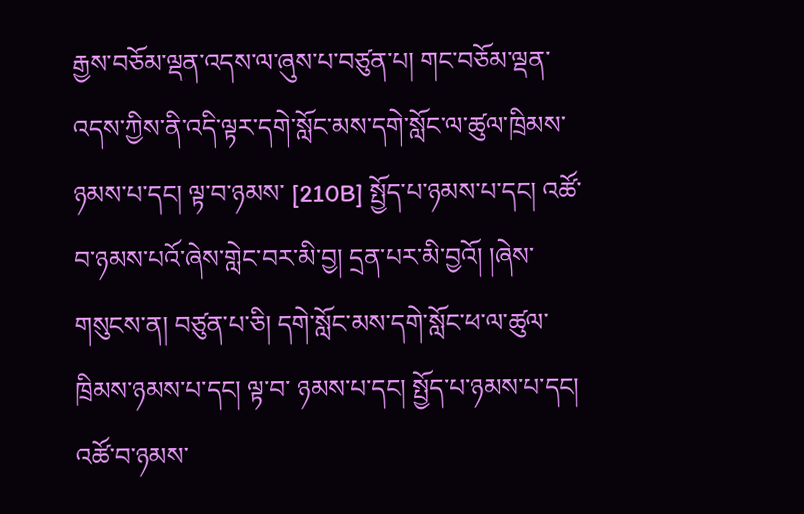རྒྱས་བཅོམ་ལྡན་འདས་ལ་ཞུས་པ་བཙུན་པ། གང་བཅོམ་ལྡན་འདས་ཀྱིས་ནི་འདི་ལྟར་དགེ་སློང་མས་དགེ་སློང་ལ་ཚུལ་ཁྲིམས་ཉམས་པ་དང། ལྟ་བ་ཉམས་ [210B] སྤྱོད་པ་ཉམས་པ་དང། འཚོ་བ་ཉམས་པའོ་ཞེས་གླེང་བར་མི་བྱ། དྲན་པར་མི་བྱའོ། །ཞེས་གསུངས་ན། བཙུན་པ་ཅི། དགེ་སློང་མས་དགེ་སློང་ཕ་ལ་ཚུལ་ཁྲིམས་ཉམས་པ་དང། ལྟ་བ་ ཉམས་པ་དང། སྤྱོད་པ་ཉམས་པ་དང། འཚོ་བ་ཉམས་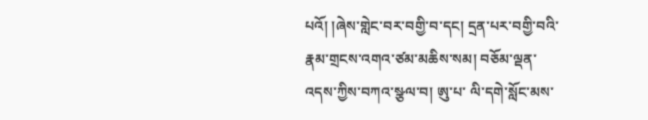པའོ། །ཞེས་གླེང་བར་བགྱི་བ་དང། དྲན་པར་བགྱི་བའི་རྣམ་གྲངས་འགའ་ཙམ་མཆིས་སམ། བཅོམ་ལྡན་འདས་ཀྱིས་བཀའ་སྩལ་བ། ཨུ་པ་ ལི་དགེ་སློང་མས་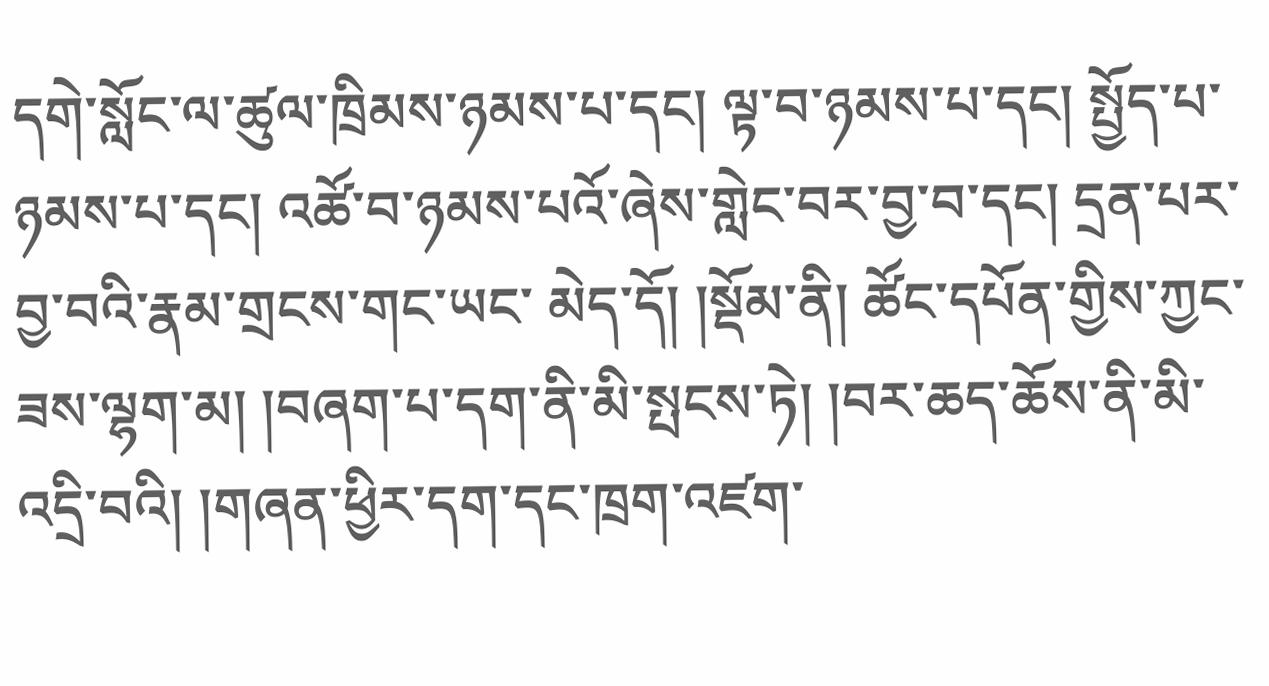དགེ་སློང་ལ་ཚུལ་ཁྲིམས་ཉམས་པ་དང། ལྟ་བ་ཉམས་པ་དང། སྤྱོད་པ་ཉམས་པ་དང། འཚོ་བ་ཉམས་པའོ་ཞེས་གླེང་བར་བྱ་བ་དང། དྲན་པར་བྱ་བའི་རྣམ་གྲངས་གང་ཡང་ མེད་དོ། །སྡོམ་ནི། ཚོང་དཔོན་གྱིས་ཀྱང་ཟས་ལྷག་མ། །བཞག་པ་དག་ནི་མི་སྤངས་ཏེ། །བར་ཆད་ཆོས་ནི་མི་འདྲི་བའི། །གཞན་ཕྱིར་དག་དང་ཁྲག་འཛག་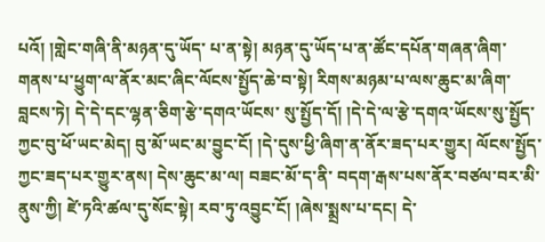པའོ། །གླེང་གཞི་ནི་མཉན་དུ་ཡོད་ པ་ན་སྟེ། མཉན་དུ་ཡོད་པ་ན་ཚོང་དཔོན་གཞན་ཞིག་གནས་པ་ཕྱུག་ལ་ནོར་མང་ཞིང་ལོངས་སྤྱོད་ཆེ་བ་སྟེ། རིགས་མཉམ་པ་ལས་ཆུང་མ་ཞིག་བླངས་ཏེ། དེ་དེ་དང་ལྷན་ཅིག་རྩེ་དགའ་ཡོངས་ སུ་སྤྱོད་དོ། །དེ་དེ་ལ་རྩེ་དགའ་ཡོངས་སུ་སྤྱོད་ཀྱང་བུ་ཕོ་ཡང་མེད། བུ་མོ་ཡང་མ་བྱུང་ངོ། །དེ་དུས་ཕྱི་ཞིག་ན་ནོར་ཟད་པར་གྱུར། ལོངས་སྤྱོད་ཀྱང་ཟད་པར་གྱུར་ནས། དེས་ཆུང་མ་ལ། བཟང་མོ་ད་ནི་ བདག་རྒས་པས་ནོར་བཙལ་བར་མི་ནུས་ཀྱི། ཛེ་ཏའི་ཚལ་དུ་སོང་སྟེ། རབ་ཏུ་འབྱུང་ངོ། །ཞེས་སྨྲས་པ་དང། དེ་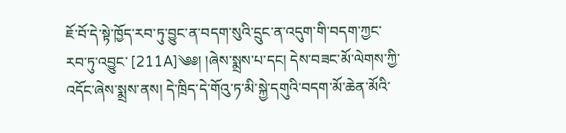ཇོ་བོ་དེ་སྟེ་ཁྱོད་རབ་ཏུ་བྱུང་ན་བདག་སུའི་དྲུང་ན་འདུག་གི་བདག་ཀྱང་རབ་ཏུ་འབྱུང་ [211A]༄༅། །ཞེས་སྨྲས་པ་དང། དེས་བཟང་མོ་ལེགས་ཀྱི་འདོང་ཞེས་སྨྲས་ནས། དེ་ཁྲིད་དེ་གོའུ་ཏ་མི་སྐྱེ་དགུའི་བདག་མོ་ཆེན་མོའི་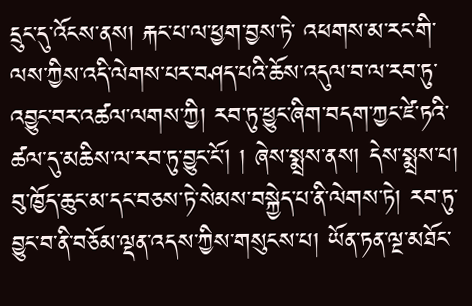དྲུང་དུ་འོངས་ནས། རྐང་པ་ལ་ཕྱག་བྱས་ཏེ་ འཕགས་མ་རང་གི་ལས་ཀྱིས་འདི་ལེགས་པར་བཤད་པའི་ཆོས་འདུལ་བ་ལ་རབ་ཏུ་འབྱུང་བར་འཚལ་ལགས་ཀྱི། རབ་ཏུ་ཕྱུང་ཞིག་བདག་ཀྱང་ཛེ་ཏའི་ཚལ་དུ་མཆིས་ལ་རབ་ཏུ་བྱུང་ངོ། ། ཞེས་སྨྲས་ནས། དེས་སྨྲས་པ། བུ་ཁྱོད་ཆུང་མ་དང་བཅས་ཏེ་སེམས་བསྐྱེད་པ་ནི་ལེགས་ཏེ། རབ་ཏུ་བྱུང་བ་ནི་བཅོམ་ལྡན་འདས་ཀྱིས་གསུངས་པ། ཡོན་ཏན་ལྔ་མཐོང་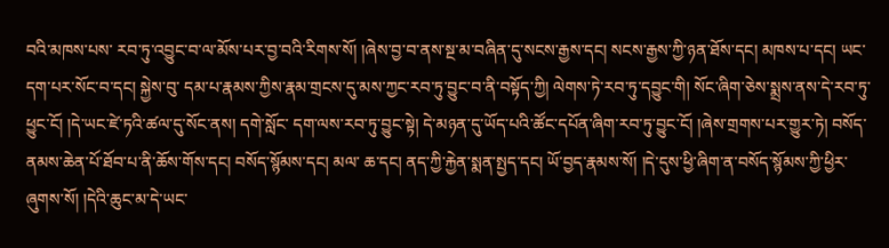བའི་མཁས་པས་ རབ་ཏུ་འབྱུང་བ་ལ་མོས་པར་བྱ་བའི་རིགས་སོ། །ཞེས་བྱ་བ་ནས་སྔ་མ་བཞིན་དུ་སངས་རྒྱས་དང། སངས་རྒྱས་ཀྱི་ཉན་ཐོས་དང། མཁས་པ་དང། ཡང་དག་པར་སོང་བ་དང། སྐྱེས་བུ་ དམ་པ་རྣམས་ཀྱིས་རྣམ་གྲངས་དུ་མས་ཀྱང་རབ་ཏུ་བྱུང་བ་ནི་བསྟོད་ཀྱི། ལེགས་ཏེ་རབ་ཏུ་དབྱུང་གི། སོང་ཞིག་ཅེས་སྨྲས་ནས་དེ་རབ་ཏུ་ཕྱུང་ངོ། །དེ་ཡང་ཛེ་ཏའི་ཚལ་དུ་སོང་ནས། དགེ་སློང་ དག་ལས་རབ་ཏུ་བྱུང་སྟེ། དེ་མཉན་དུ་ཡོད་པའི་ཚོང་དཔོན་ཞིག་རབ་ཏུ་བྱུང་ངོ། །ཞེས་གྲགས་པར་གྱུར་ཏེ། བསོད་ནམས་ཆེན་པོ་ཐོབ་པ་ནི་ཆོས་གོས་དང། བསོད་སྙོམས་དང། མལ་ ཆ་དང། ནད་ཀྱི་རྐྱེན་སྨན་སྤྱད་དང། ཡོ་བྱད་རྣམས་སོ། །དེ་དུས་ཕྱི་ཞིག་ན་བསོད་སྙོམས་ཀྱི་ཕྱིར་ཞུགས་སོ། །དེའི་ཆུང་མ་དེ་ཡང་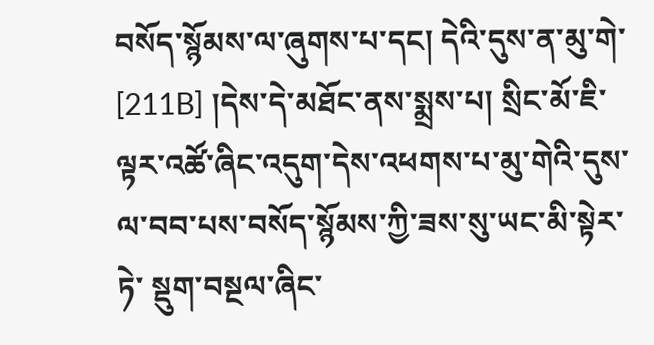བསོད་སྙོམས་ལ་ཞུགས་པ་དང། དེའི་དུས་ན་མུ་གེ་ [211B] །དེས་དེ་མཐོང་ནས་སྨྲས་པ། སྲིང་མོ་ཇི་ལྟར་འཚོ་ཞིང་འདུག་དེས་འཕགས་པ་མུ་གེའི་དུས་ལ་བབ་པས་བསོད་སྙོམས་ཀྱི་ཟས་སུ་ཡང་མི་སྟེར་ཏེ་ སྡུག་བསྔལ་ཞིང་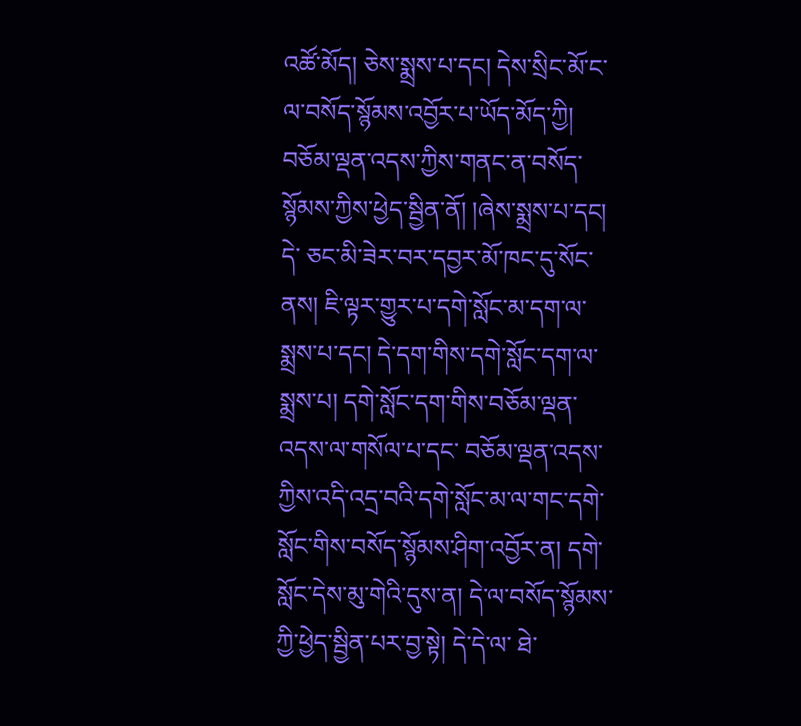འཚོ་མོད། ཅེས་སྨྲས་པ་དང། དེས་སྲིང་མོ་ང་ལ་བསོད་སྙོམས་འབྱོར་པ་ཡོད་མོད་ཀྱི། བཅོམ་ལྡན་འདས་ཀྱིས་གནང་ན་བསོད་སྙོམས་ཀྱིས་ཕྱེད་སྦྱིན་ནོ། །ཞེས་སྨྲས་པ་དང། དེ་ ཅང་མི་ཟེར་བར་དབྱར་མོ་ཁང་དུ་སོང་ནས། ཇི་ལྟར་གྱུར་པ་དགེ་སློང་མ་དག་ལ་སྨྲས་པ་དང། དེ་དག་གིས་དགེ་སློང་དག་ལ་སྨྲས་པ། དགེ་སློང་དག་གིས་བཅོམ་ལྡན་འདས་ལ་གསོལ་པ་དང་ བཅོམ་ལྡན་འདས་ཀྱིས་འདི་འདྲ་བའི་དགེ་སློང་མ་ལ་གང་དགེ་སློང་གིས་བསོད་སྙོམས་ཤིག་འབྱོར་ན། དགེ་སློང་དེས་མུ་གེའི་དུས་ན། དེ་ལ་བསོད་སྙོམས་ཀྱི་ཕྱེད་སྦྱིན་པར་བྱ་སྟེ། དེ་དེ་ལ་ ཐེ་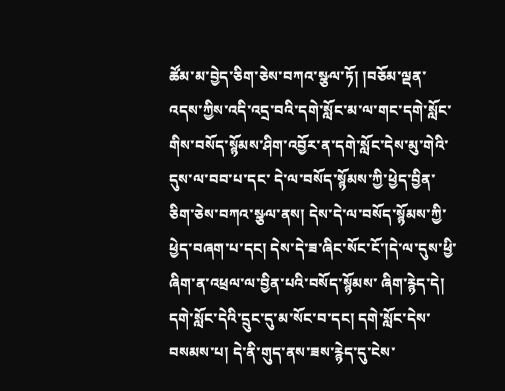ཚོམ་མ་བྱེད་ཅིག་ཅེས་བཀའ་སྩལ་ཏོ། །བཅོམ་ལྡན་འདས་ཀྱིས་འདི་འདྲ་བའི་དགེ་སློང་མ་ལ་གང་དགེ་སློང་གིས་བསོད་སྙོམས་ཤིག་འབྱོར་ན་དགེ་སློང་དེས་མུ་གེའི་དུས་ལ་བབ་པ་དང་ དེ་ལ་བསོད་སྙོམས་ཀྱི་ཕྱེད་བྱིན་ཅིག་ཅེས་བཀའ་སྩལ་ནས། དེས་དེ་ལ་བསོད་སྙོམས་ཀྱི་ཕྱེད་བཞག་པ་དང། དེས་དེ་ཟ་ཞིང་སོང་ངོ་།དེ་ལ་དུས་ཕྱི་ཞིག་ན་འཕྲལ་ལ་བྱིན་པའི་བསོད་སྙོམས་ ཞིག་རྙེད་དེ། དགེ་སློང་དེའི་དྲུང་དུ་མ་སོང་བ་དང། དགེ་སློང་དེས་བསམས་པ། དེ་ནི་གུད་ནས་ཟས་རྙེད་དུ་ངེས་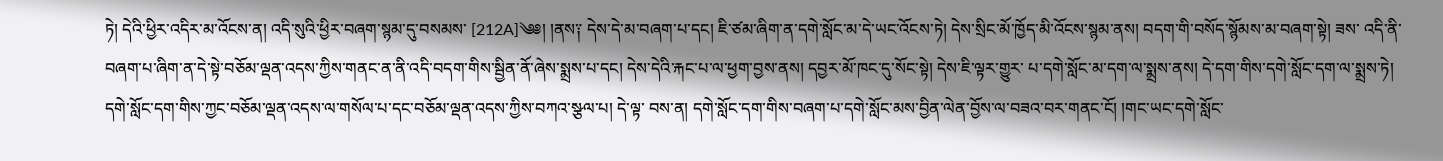ཏེ། དེའི་ཕྱིར་འདིར་མ་འོངས་ན། འདི་སུའི་ཕྱིར་བཞག་སྙམ་དུ་བསམས་ [212A]༄༅། །ནས༑ དེས་དེ་མ་བཞག་པ་དང། ཇི་ཙམ་ཞིག་ན་དགེ་སློང་མ་དེ་ཡང་འོངས་ཏེ། དེས་སྲིང་མོ་ཁྱོད་མི་འོངས་སྙམ་ནས། བདག་གི་བསོད་སྙོམས་མ་བཞག་སྟེ། ཟས་ འདི་ནི་བཞག་པ་ཞིག་ན་དེ་སྟེ་བཅོམ་ལྡན་འདས་ཀྱིས་གནང་ན་ནི་འདི་བདག་གིས་སྦྱིན་ནོ་ཞེས་སྨྲས་པ་དང། དེས་དེའི་རྐང་པ་ལ་ཕྱག་བྱས་ནས། དབྱར་མོ་ཁང་དུ་སོང་སྟེ། དེས་ཇི་ལྟར་གྱུར་ པ་དགེ་སློང་མ་དག་ལ་སྨྲས་ནས། དེ་དག་གིས་དགེ་སློང་དག་ལ་སྨྲས་ཏེ། དགེ་སློང་དག་གིས་ཀྱང་བཅོམ་ལྡན་འདས་ལ་གསོལ་པ་དང་བཅོམ་ལྡན་འདས་ཀྱིས་བཀའ་སྩལ་པ། དེ་ལྟ་ བས་ན། དགེ་སློང་དག་གིས་བཞག་པ་དགེ་སློང་མས་བྱིན་ལེན་བྱོས་ལ་བཟའ་བར་གནང་ངོ། །གང་ཡང་དགེ་སློང་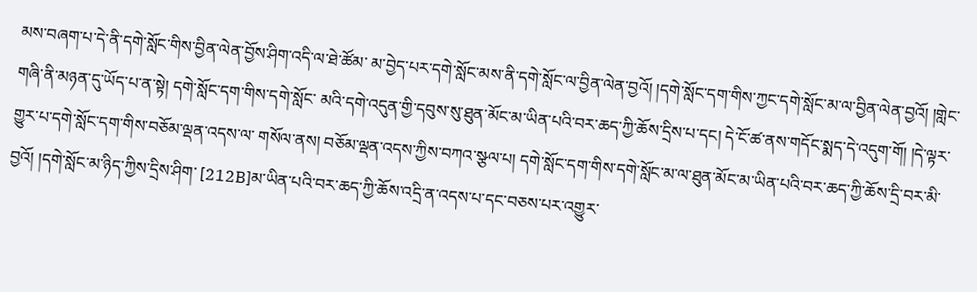མས་བཞག་པ་དེ་ནི་དགེ་སློང་གིས་བྱིན་ལེན་བྱོས་ཤིག་འདི་ལ་ཐེ་ཚོམ་ མ་བྱེད་པར་དགེ་སློང་མས་ནི་དགེ་སློང་ལ་བྱིན་ལེན་བྱའོ། །དགེ་སློང་དག་གིས་ཀྱང་དགེ་སློང་མ་ལ་བྱིན་ལེན་བྱའོ། །གླེང་གཞི་ནི་མཉན་དུ་ཡོད་པ་ན་སྟེ། དགེ་སློང་དག་གིས་དགེ་སློང་ མའི་དགེ་འདུན་གྱི་དབུས་སུ་ཐུན་མོང་མ་ཡིན་པའི་བར་ཆད་ཀྱི་ཆོས་དྲིས་པ་དང། དེ་ངོ་ཚ་ནས་གདོང་སྨད་དེ་འདུག་གོ། །དེ་ལྟར་གྱུར་པ་དགེ་སློང་དག་གིས་བཅོམ་ལྡན་འདས་ལ་ གསོལ་ནས། བཅོམ་ལྡན་འདས་ཀྱིས་བཀའ་སྩལ་པ། དགེ་སློང་དག་གིས་དགེ་སློང་མ་ལ་ཐུན་མོང་མ་ཡིན་པའི་བར་ཆད་ཀྱི་ཆོས་དྲི་བར་མི་བྱའོ། །དགེ་སློང་མ་ཉིད་ཀྱིས་དྲིས་ཤིག་ [212B]མ་ཡིན་པའི་བར་ཆད་ཀྱི་ཆོས་འདྲི་ན་འདས་པ་དང་བཅས་པར་འགྱུར་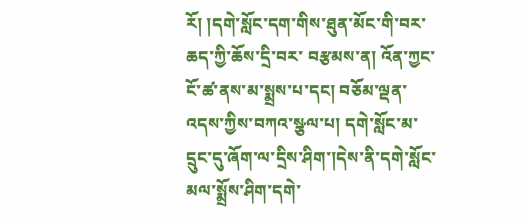རོ། །དགེ་སློང་དག་གིས་ཐུན་མོང་གི་བར་ཆད་ཀྱི་ཆོས་དྲི་བར་ བརྩམས་ན། འོན་ཀྱང་ངོ་ཚ་ནས་མ་སྨྲས་པ་དང། བཅོམ་ལྡན་འདས་ཀྱིས་བཀའ་སྩལ་པ། དགེ་སློང་མ་དྲུང་དུ་ཞོག་ལ་དྲིས་ཤིག་།དེས་ནི་དགེ་སློང་མལ་སྨྲོས་ཤིག་དགེ་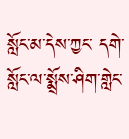སློང་མ་དེས་ཀྱང་ དགེ་སློང་ལ་སྨྲོས་ཤིག་གླེང་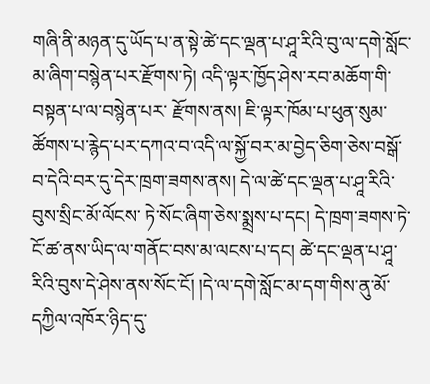གཞི་ནི་མཉན་དུ་ཡོད་པ་ན་སྟེ་ཚེ་དང་ལྡན་པ་ཤཱ་རིའི་བུ་ལ་དགེ་སློང་མ་ཞིག་བསྙེན་པར་རྫོགས་ཏེ། འདི་ལྟར་ཁྱོད་ཤེས་རབ་མཆོག་གི་བསྟན་པ་ལ་བསྙེན་པར་ རྫོགས་ནས། ཇི་ལྟར་ཁོམ་པ་ཕུན་སུམ་ཚོགས་པ་རྙེད་པར་དཀའ་བ་འདི་ལ་སྐྱོ་བར་མ་བྱེད་ཅིག་ཅེས་བསྒོ་བ་དེའི་བར་དུ་དེར་ཁྲག་ཟགས་ནས། དེ་ལ་ཚེ་དང་ལྡན་པ་ཤཱ་རིའི་བུས་སྲིང་མོ་ལོངས་ ཏེ་སོང་ཞིག་ཅེས་སྨྲས་པ་དང། དེ་ཁྲག་ཟགས་ཏེ་ངོ་ཚ་ནས་ཡིད་ལ་གནོང་བས་མ་ལངས་པ་དང། ཚེ་དང་ལྡན་པ་ཤཱ་རིའི་བུས་དེ་ཤེས་ནས་སོང་ངོ། །དེ་ལ་དགེ་སློང་མ་དག་གིས་ནུ་མོ་ དཀྱིལ་འཁོར་ཉིད་དུ་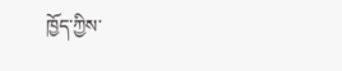ཁྱོད་ཀྱིས་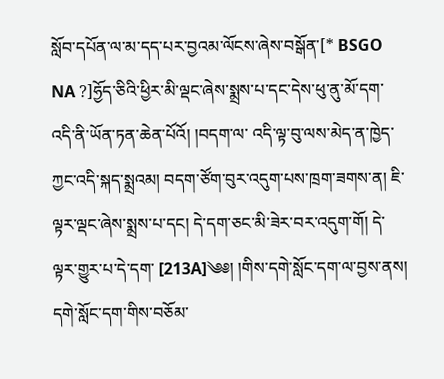སློབ་དཔོན་ལ་མ་དད་པར་བྱའམ་ལོངས་ཞེས་བསྒོན་[* BSGO NA ?]ཧྱོད་ཅིའི་ཕྱིར་མི་ལྡང་ཞེས་སྨྲས་པ་དང་དེས་ཕུ་ནུ་མོ་དག་འདི་ནི་ཡོན་ཏན་ཆེན་པོའོ། །བདག་ལ་ འདི་ལྟ་བུ་ལས་མེད་ན་ཁྱེད་ཀྱང་འདི་སྐད་སྨྲའམ། བདག་ཙོག་བུར་འདུག་པས་ཁྲག་ཟགས་ན། ཇི་ལྟར་ལྡང་ཞེས་སྨྲས་པ་དང། དེ་དག་ཅང་མི་ཟེར་བར་འདུག་གོ། དེ་ལྟར་གྱུར་པ་དེ་དག་ [213A]༄༅། །གིས་དགེ་སློང་དག་ལ་བྱས་ནས། དགེ་སློང་དག་གིས་བཅོམ་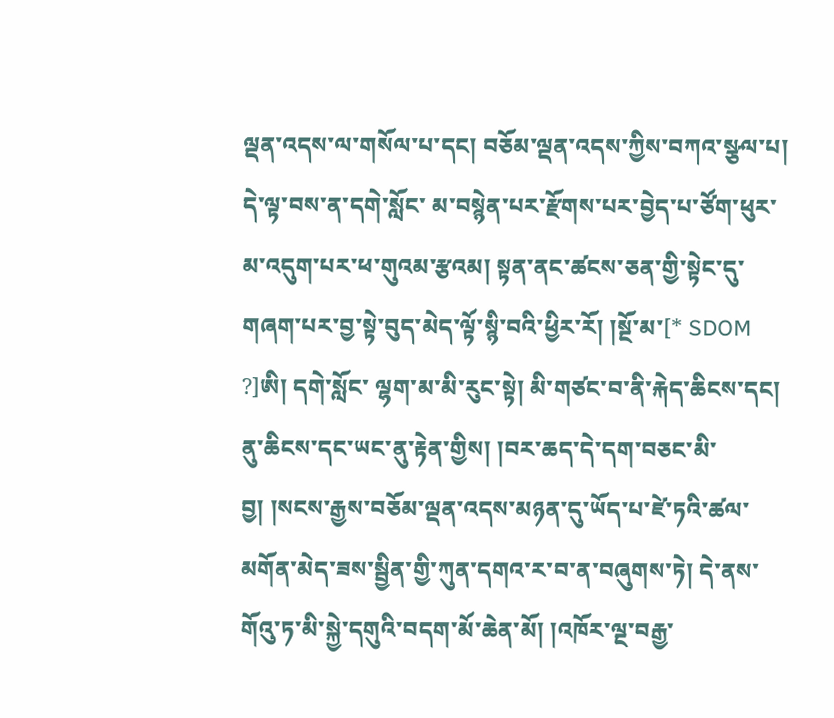ལྡན་འདས་ལ་གསོལ་པ་དང། བཅོམ་ལྡན་འདས་ཀྱིས་བཀའ་སྩལ་པ། དེ་ལྟ་བས་ན་དགེ་སློང་ མ་བསྙེན་པར་རྫོགས་པར་བྱེད་པ་ཙོག་ཕུར་མ་འདུག་པར་ཕ་གུའམ་རྩའམ། སྟན་ནང་ཚངས་ཅན་གྱི་སྟེང་དུ་གཞག་པར་བྱ་སྟེ་བུད་མེད་ལྟོ་སྙི་བའི་ཕྱིར་རོ། །སྔོ་མ་[* SDOM ?]ཨི། དགེ་སློང་ ལྷག་མ་མི་རུང་སྟེ། མི་གཙང་བ་ནི་རྐེད་ཆིངས་དང། ནུ་ཆིངས་དང་ཡང་ནུ་རྟེན་གྱིས། །བར་ཆད་དེ་དག་བཅང་མི་བྱ། །སངས་རྒྱས་བཅོམ་ལྡན་འདས་མཉན་དུ་ཡོད་པ་ཛེ་ཏའི་ཚལ་ མགོན་མེད་ཟས་སྦྱིན་གྱི་ཀུན་དགའ་ར་བ་ན་བཞུགས་ཏེ། དེ་ནས་གོའུ་ཏ་མི་སྐྱེ་དགུའི་བདག་མོ་ཆེན་མོ། །འཁོར་ལྔ་བརྒྱ་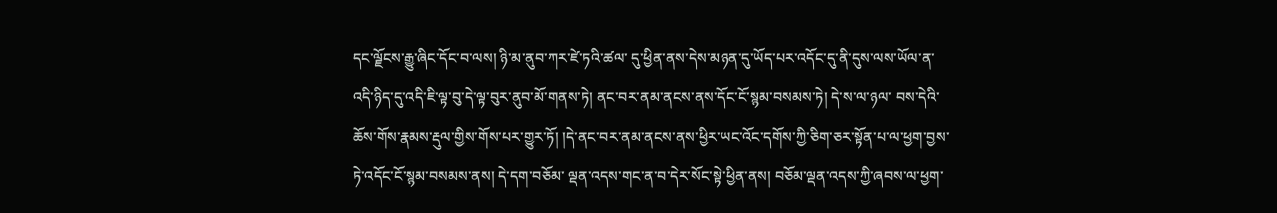དང་ལྗོངས་རྒྱུ་ཞིང་དོང་བ་ལས། ཉི་མ་ནུབ་ཀར་ཛེ་ཏའི་ཚལ་ དུ་ཕྱིན་ནས་དེས་མཉན་དུ་ཡོད་པར་འདོང་དུ་ནི་དུས་ལས་ཡོལ་ན་འདི་ཉིད་དུ་འདི་ཇི་ལྟ་བུ་དེ་ལྟ་བུར་ནུབ་མོ་གནས་ཏེ། ནང་བར་ནམ་ནངས་ནས་དོང་ངོ་སྙམ་བསམས་ཏེ། དེ་ས་ལ་ཉལ་ བས་དེའི་ཆོས་གོས་རྣམས་རྡུལ་གྱིས་གོས་པར་གྱུར་ཏོ། །དེ་ནང་བར་ནམ་ནངས་ནས་ཕྱིར་ཡང་འོང་དགོས་ཀྱི་ཅིག་ཅར་སྟོན་པ་ལ་ཕྱག་བྱས་ཏེ་འདོང་ངོ་སྙམ་བསམས་ནས། དེ་དག་བཅོམ་ ལྡན་འདས་གང་ན་བ་དེར་སོང་སྟེ་ཕྱིན་ནས། བཅོམ་ལྡན་འདས་ཀྱི་ཞབས་ལ་ཕྱག་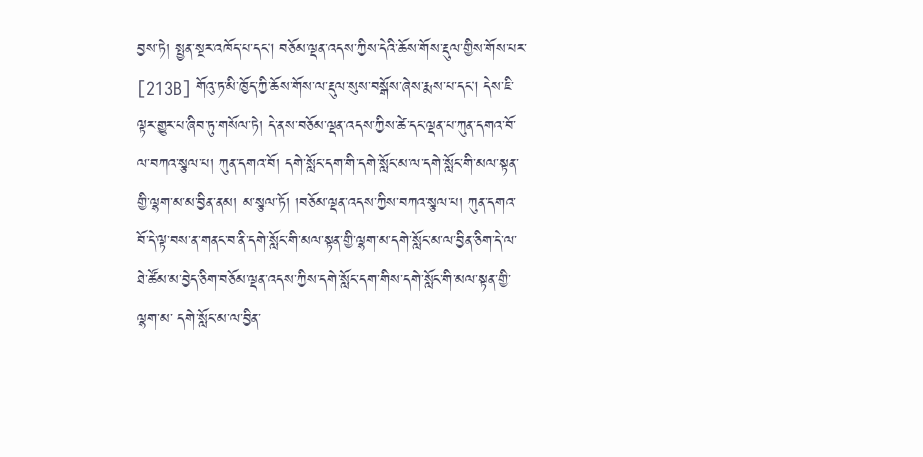བྱས་ཏེ། སྤྱན་སྔར་འཁོད་པ་དང། བཅོམ་ལྡན་འདས་ཀྱིས་དེའི་ཆོས་གོས་རྡུལ་གྱིས་གོས་པར་ [213B] གོའུ་ཏ་མི་ཁྱོད་ཀྱི་ཆོས་གོས་ལ་རྡུལ་སུས་བསྒོས་ཞེས་རྨས་པ་དང། དེས་ཇི་ལྟར་གྱུར་པ་ཞིབ་ཏུ་གསོལ་ཏེ། དེ་ནས་བཅོམ་ལྡན་འདས་ཀྱིས་ཚེ་དང་ལྡན་པ་ཀུན་དགའ་བོ་ ལ་བཀའ་སྩལ་པ། ཀུན་དགའ་བོ། དགེ་སློང་དག་གི་དགེ་སློང་མ་ལ་དགེ་སློང་གི་མལ་སྟན་གྱི་ལྷག་མ་མ་བྱིན་ནམ། མ་སྩལ་ཏོ། །བཅོམ་ལྡན་འདས་ཀྱིས་བཀའ་སྩལ་པ། ཀུན་དགའ་ བོ་དེ་ལྟ་བས་ན་གནང་བ་ནི་དགེ་སློང་གི་མལ་སྟན་གྱི་ལྷག་མ་དགེ་སློང་མ་ལ་བྱིན་ཅིག་དེ་ལ་ཐེ་ཚོམ་མ་བྱེད་ཅིག་བཅོམ་ལྡན་འདས་ཀྱིས་དགེ་སློང་དག་གིས་དགེ་སློང་གི་མལ་སྟན་གྱི་ལྷག་མ་ དགེ་སློང་མ་ལ་བྱིན་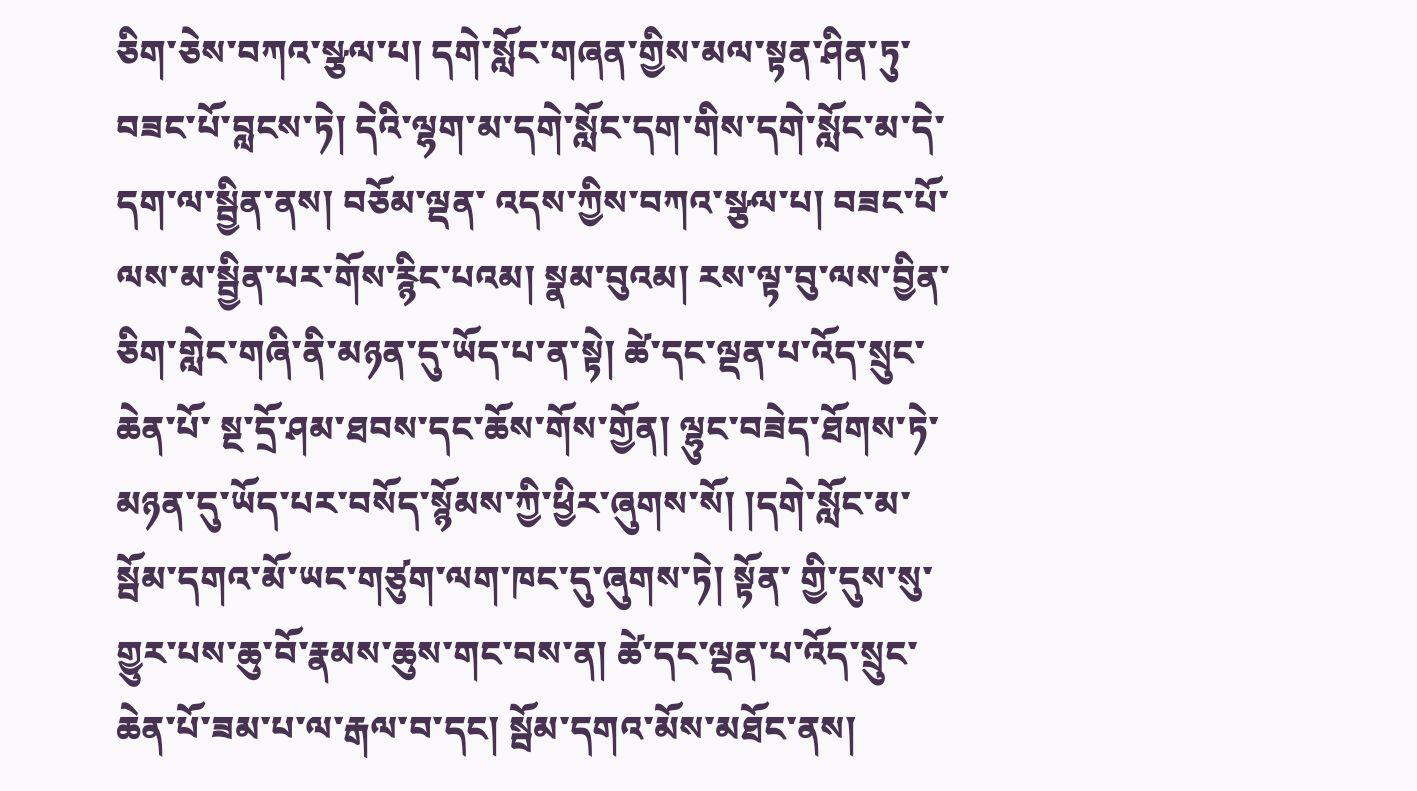ཅིག་ཅེས་བཀའ་སྩལ་པ། དགེ་སློང་གཞན་གྱིས་མལ་སྟན་ཤིན་ཏུ་བཟང་པོ་བླངས་ཏེ། དེའི་ལྷག་མ་དགེ་སློང་དག་གིས་དགེ་སློང་མ་དེ་དག་ལ་སྦྱིན་ནས། བཅོམ་ལྡན་ འདས་ཀྱིས་བཀའ་སྩལ་པ། བཟང་པོ་ལས་མ་སྦྱིན་པར་གོས་རྙིང་པའམ། སྣམ་བུའམ། རས་ལྟ་བུ་ལས་བྱིན་ཅིག་གླེང་གཞི་ནི་མཉན་དུ་ཡོད་པ་ན་སྟེ། ཚེ་དང་ལྡན་པ་འོད་སྲུང་ཆེན་པོ་ སྔ་དྲོ་ཤམ་ཐབས་དང་ཆོས་གོས་གྱོན། ལྷུང་བཟེད་ཐོགས་ཏེ་མཉན་དུ་ཡོད་པར་བསོད་སྙོམས་ཀྱི་ཕྱིར་ཞུགས་སོ། །དགེ་སློང་མ་སྦོམ་དགའ་མོ་ཡང་གཙུག་ལག་ཁང་དུ་ཞུགས་ཏེ། སྟོན་ གྱི་དུས་སུ་གྱུར་པས་ཆུ་བོ་རྣམས་ཆུས་གང་བས་ན། ཚེ་དང་ལྡན་པ་འོད་སྲུང་ཆེན་པོ་ཟམ་པ་ལ་རྒལ་བ་དང། སྦོམ་དགའ་མོས་མཐོང་ནས།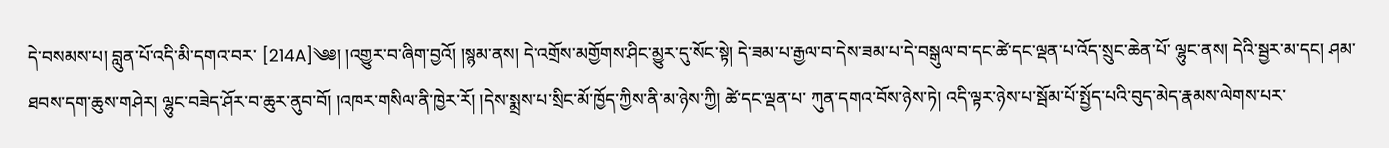དེ་བསམས་པ། བླུན་པོ་འདི་མི་དགའ་བར་ [214A]༄༅། །འགྱུར་བ་ཞིག་བྱའོ། །སྙམ་ནས། དེ་འགྲོས་མགྱོགས་ཤིང་མྱུར་དུ་སོང་སྟེ། དེ་ཟམ་པ་རྒྱལ་བ་དེས་ཟམ་པ་དེ་བསྒུལ་བ་དང་ཚེ་དང་ལྡན་པ་འོད་སྲུང་ཆེན་པོ་ ལྷུང་ནས། དེའི་སྦྱར་མ་དང། ཤམ་ཐབས་དག་ཆུས་གཤེར། ལྷུང་བཟེད་ཤོར་བ་ཆུར་ནུབ་བོ། །འཁར་གསིལ་ནི་ཁྱེར་རོ། །དེས་སྨྲས་པ་སྲིང་མོ་ཁྱོད་ཀྱིས་ནི་མ་ཉེས་ཀྱི། ཚེ་དང་ལྡན་པ་ ཀུན་དགའ་བོས་ཉེས་ཏེ། འདི་ལྟར་ཉེས་པ་སྦོམ་པོ་སྤྱོད་པའི་བུད་མེད་རྣམས་ལེགས་པར་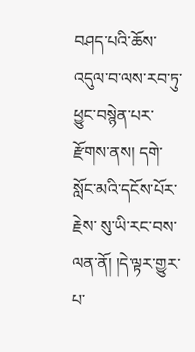བཤད་པའི་ཆོས་འདུལ་བ་ལས་རབ་ཏུ་ཕྱུང་བསྙེན་པར་རྫོགས་ནས། དགེ་སློང་མའི་དངོས་པོར་རྗེས་ སུ་ཡི་རང་བས་ལན་ནོ། །དེ་ལྟར་གྱུར་པ་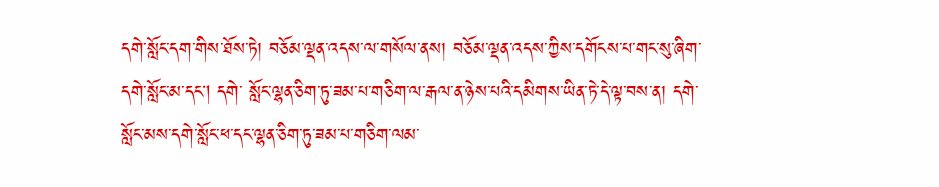དགེ་སློང་དག་གིས་ཐོས་ཏེ། བཅོམ་ལྡན་འདས་ལ་གསོལ་ནས། བཅོམ་ལྡན་འདས་ཀྱིས་དགོངས་པ་གང་སུ་ཞིག་དགེ་སློང་མ་དང། དགེ་ སློང་ལྷན་ཅིག་ཏུ་ཟམ་པ་གཅིག་ལ་རྒལ་ན་ཉེས་པའི་དམིགས་ཡིན་ཏེ་དེ་ལྟ་བས་ན། དགེ་སློང་མས་དགེ་སློང་ཕ་དང་ལྷན་ཅིག་ཏུ་ཟམ་པ་གཅིག་ལམ་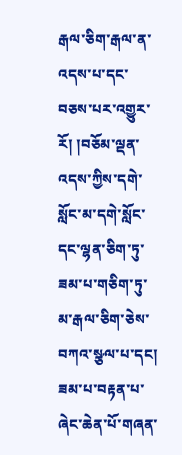རྒལ་ཅིག་རྒལ་ན་འདས་པ་དང་ བཅས་པར་འགྱུར་རོ། །བཅོམ་ལྡན་འདས་ཀྱིས་དགེ་སློང་མ་དགེ་སློང་དང་ལྷན་ཅིག་ཏུ་ཟམ་པ་གཅིག་ཏུ་མ་རྒལ་ཅིག་ཅེས་བཀའ་སྩལ་པ་དང། ཟམ་པ་བརྟན་པ་ཞེང་ཆེན་པོ་གཞན་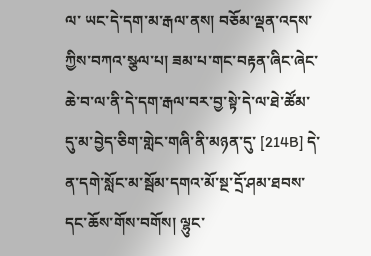ལ་ ཡང་དེ་དག་མ་རྒལ་ནས། བཅོམ་ལྡན་འདས་ཀྱིས་བཀའ་སྩལ་པ། ཟམ་པ་གང་བརྟན་ཞིང་ཞེང་ཆེ་བ་ལ་ནི་དེ་དག་རྒལ་བར་བྱ་སྟེ་དེ་ལ་ཐེ་ཚོམ་དུ་མ་བྱེད་ཅིག་གླེང་གཞི་ནི་མཉན་དུ་ [214B] དེ་ན་དགེ་སློང་མ་སྦོམ་དགའ་མོ་སྔ་དྲོ་ཤམ་ཐབས་དང་ཆོས་གོས་བགོས། ལྷུང་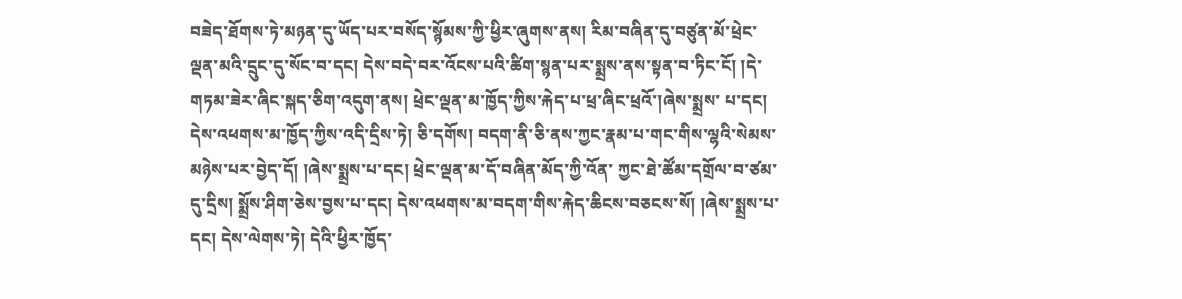བཟེད་ཐོགས་ཏེ་མཉན་དུ་ཡོད་པར་བསོད་སྙོམས་ཀྱི་ཕྱིར་ཞུགས་ནས། རིམ་བཞིན་དུ་བཙུན་མོ་ཕྲེང་ ལྡན་མའི་དྲུང་དུ་སོང་བ་དང། དེས་བདེ་བར་འོངས་པའི་ཚིག་སྙན་པར་སྨྲས་ནས་སྟན་བ་ཏིང་ངོ། །དེ་གཏམ་ཟེར་ཞིང་སྐད་ཅིག་འདུག་ནས། ཕྲེང་ལྡན་མ་ཁྱོད་ཀྱིས་རྐེད་པ་ཕྲ་ཞིང་ཕྲའོ་།ཞེས་སྨྲས་ པ་དང། དེས་འཕགས་མ་ཁྱོད་ཀྱིས་འདི་དྲིས་ཏེ། ཅི་དགོས། བདག་ནི་ཅི་ནས་ཀྱང་རྣམ་པ་གང་གིས་ལྷའི་སེམས་མཉེས་པར་བྱེད་དོ། །ཞེས་སྨྲས་པ་དང། ཕྲེང་ལྡན་མ་དོ་བཞིན་མོད་ཀྱི་འོན་ ཀྱང་ཐེ་ཚོམ་དགྲོལ་བ་ཙམ་དུ་དྲིས། སྨྲོས་ཤིག་ཅེས་བྱས་པ་དང། དེས་འཕགས་མ་བདག་གིས་རྐེད་ཆིངས་བཅངས་སོ། །ཞེས་སྨྲས་པ་དང། དེས་ལེགས་ཏེ། དེའི་ཕྱིར་ཁྱོད་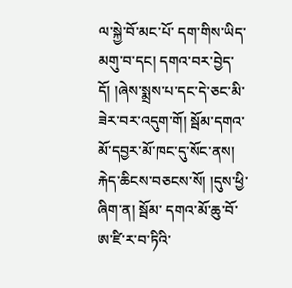ལ་སྐྱེ་བོ་མང་པོ་ དག་གིས་ཡིད་མགུ་བ་དང། དགའ་བར་བྱེད་དོ། །ཞེས་སྨྲས་པ་དང་དེ་ཅང་མི་ཟེར་བར་འདུག་གོ། སྦོམ་དགའ་མོ་དབྱར་མོ་ཁང་དུ་སོང་ནས། རྐེད་ཆིངས་བཅངས་སོ། །དུས་ཕྱི་ཞིག་ན། སྦོམ་ དགའ་མོ་ཆུ་བོ་ཨ་ཛི་ར་བ་ཏིའི་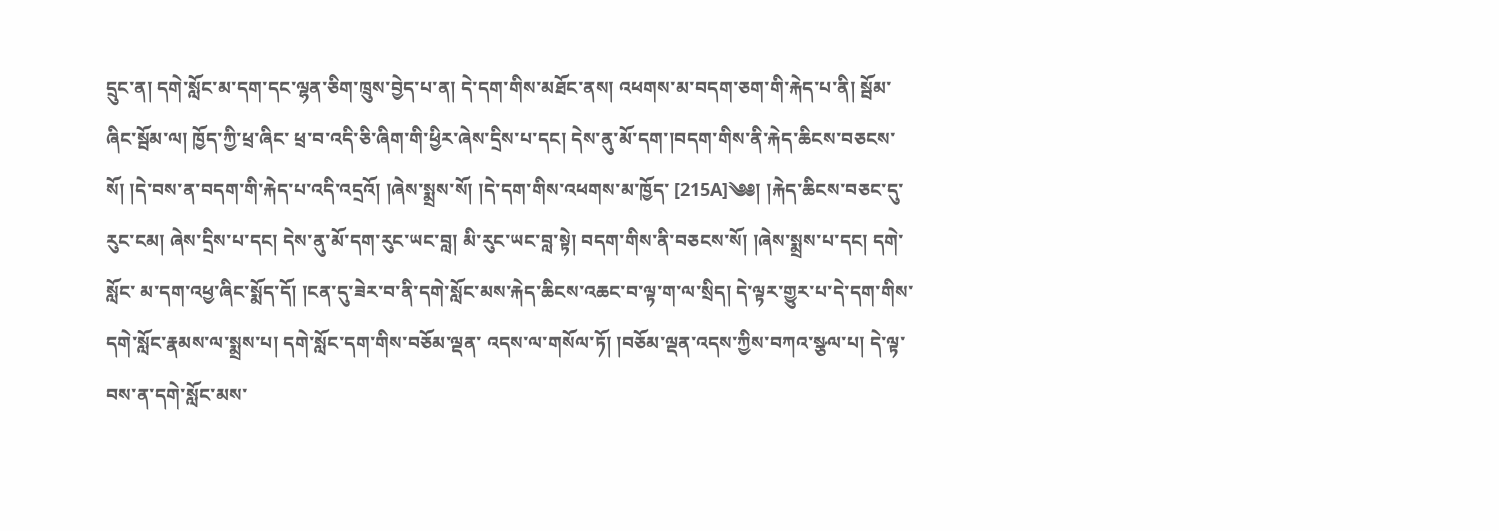དྲུང་ན། དགེ་སློང་མ་དག་དང་ལྷན་ཅིག་ཁྲུས་བྱེད་པ་ན། དེ་དག་གིས་མཐོང་ནས། འཕགས་མ་བདག་ཅག་གི་རྐེད་པ་ནི། སྦོམ་ཞིང་སྦོམ་ལ། ཁྱོད་ཀྱི་ཕྲ་ཞིང་ ཕྲ་བ་འདི་ཅི་ཞིག་གི་ཕྱིར་ཞེས་དྲིས་པ་དང། དེས་ནུ་མོ་དག་།བདག་གིས་ནི་རྐེད་ཆིངས་བཅངས་སོ། །དེ་བས་ན་བདག་གི་རྐེད་པ་འདི་འདྲའོ། །ཞེས་སྨྲས་སོ། །དེ་དག་གིས་འཕགས་མ་ཁྱོད་ [215A]༄༅། །རྐེད་ཆིངས་བཅང་དུ་རུང་ངམ། ཞེས་དྲིས་པ་དང། དེས་ནུ་མོ་དག་རུང་ཡང་བླ། མི་རུང་ཡང་བླ་སྟེ། བདག་གིས་ནི་བཅངས་སོ། །ཞེས་སྨྲས་པ་དང། དགེ་སློང་ མ་དག་འཕྱ་ཞིང་སྨོད་དོ། །ངན་དུ་ཟེར་བ་ནི་དགེ་སློང་མས་རྐེད་ཆིངས་འཆང་བ་ལྟ་ག་ལ་སྲིད། དེ་ལྟར་གྱུར་པ་དེ་དག་གིས་དགེ་སློང་རྣམས་ལ་སྨྲས་པ། དགེ་སློང་དག་གིས་བཅོམ་ལྡན་ འདས་ལ་གསོལ་ཏོ། །བཅོམ་ལྡན་འདས་ཀྱིས་བཀའ་སྩལ་པ། དེ་ལྟ་བས་ན་དགེ་སློང་མས་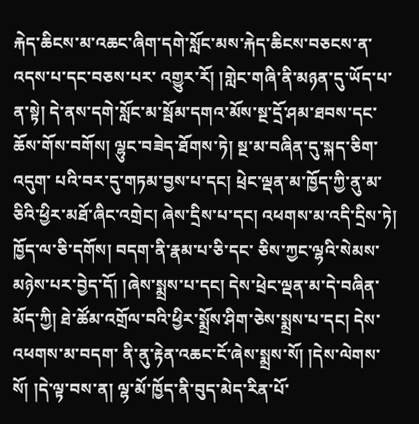རྐེད་ཆིངས་མ་འཆང་ཞིག་དགེ་སློང་མས་རྐེད་ཆིངས་བཅངས་ན་འདས་པ་དང་བཅས་པར་ འགྱུར་རོ། །གླེང་གཞི་ནི་མཉན་དུ་ཡོད་པ་ན་སྟེ། དེ་ནས་དགེ་སློང་མ་སྦོམ་དགའ་མོས་སྔ་དྲོ་ཤམ་ཐབས་དང་ཆོས་གོས་བགོས། ལྷུང་བཟེད་ཐོགས་ཏེ། སྔ་མ་བཞིན་དུ་སྐད་ཅིག་འདུག་ པའི་བར་དུ་གཏམ་བྱས་པ་དང། ཕྲེང་ལྡན་མ་ཁྱོད་ཀྱི་ནུ་མ་ཅིའི་ཕྱིར་མཐོ་ཞིང་འགྲེང། ཞེས་དྲིས་པ་དང། འཕགས་མ་འདི་དྲིས་ཏེ། ཁྱོད་ལ་ཅི་དགོས། བདག་ནི་རྣམ་པ་ཅི་དང་ ཅིས་ཀྱང་ལྷའི་སེམས་མཉེས་པར་བྱེད་དོ། །ཞེས་སྨྲས་པ་དང། དེས་ཕྲེང་ལྡན་མ་དེ་བཞིན་མོད་ཀྱི། ཐེ་ཚོམ་འགྲོལ་བའི་ཕྱིར་སྨྲོས་ཤིག་ཅེས་སྨྲས་པ་དང། དེས་འཕགས་མ་བདག་ ནི་ནུ་རྟེན་འཆང་ངོ་ཞེས་སྨྲས་སོ། །དེས་ལེགས་སོ། །དེ་ལྟ་བས་ན། ལྷ་མོ་ཁྱོད་ནི་བུད་མེད་རིན་པོ་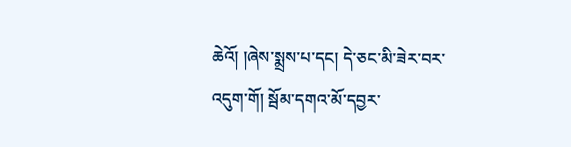ཆེའོ། །ཞེས་སྨྲས་པ་དང། དེ་ཅང་མི་ཟེར་བར་འདུག་གོ། སྦོམ་དགའ་མོ་དབྱར་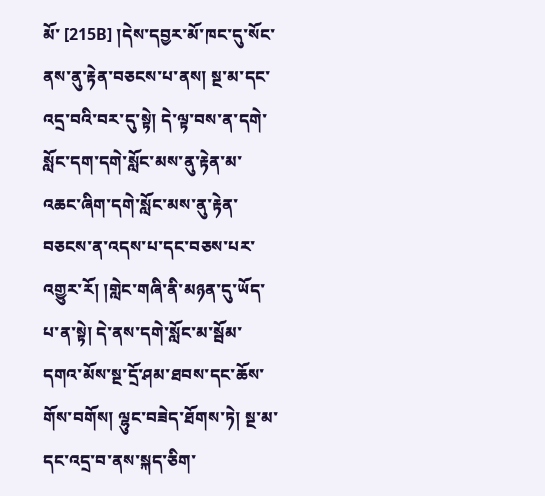མོ་ [215B] །དེས་དབྱར་མོ་ཁང་དུ་སོང་ནས་ནུ་རྟེན་བཅངས་པ་ནས། སྔ་མ་དང་འདྲ་བའི་བར་དུ་སྟེ། དེ་ལྟ་བས་ན་དགེ་སློང་དག་དགེ་སློང་མས་ནུ་རྟེན་མ་འཆང་ཞིག་དགེ་སློང་མས་ནུ་རྟེན་ བཅངས་ན་འདས་པ་དང་བཅས་པར་འགྱུར་རོ། །གླེང་གཞི་ནི་མཉན་དུ་ཡོད་པ་ན་སྟེ། དེ་ནས་དགེ་སློང་མ་སྦོམ་དགའ་མོས་སྔ་དྲོ་ཤམ་ཐབས་དང་ཆོས་གོས་བགོས། ལྷུང་བཟེད་ཐོགས་ཏེ། སྔ་མ་ དང་འདྲ་བ་ནས་སྐད་ཅིག་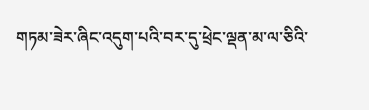གཏམ་ཟེར་ཞིང་འདུག་པའི་བར་དུ་ཕྲེང་ལྡན་མ་ལ་ཅིའི་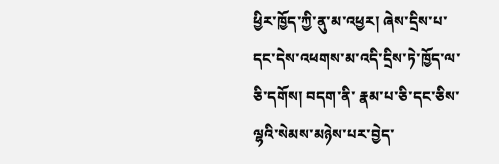ཕྱིར་ཁྱོད་ཀྱི་ནུ་མ་འཕྱར། ཞེས་དྲིས་པ་དང་དེས་འཕགས་མ་འདི་དྲིས་ཏེ་ཁྱོད་ལ་ཅི་དགོས། བདག་ནི་ རྣམ་པ་ཅི་དང་ཅིས་ལྷའི་སེམས་མཉེས་པར་བྱེད་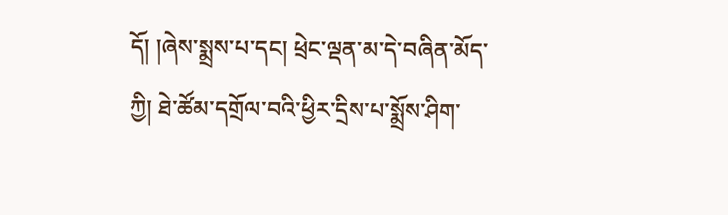དོ། །ཞེས་སྨྲས་པ་དང། ཕྲེང་ལྡན་མ་དེ་བཞིན་མོད་ཀྱི། ཐེ་ཚོམ་དགྲོལ་བའི་ཕྱིར་དྲིས་པ་སྨྲོས་ཤིག་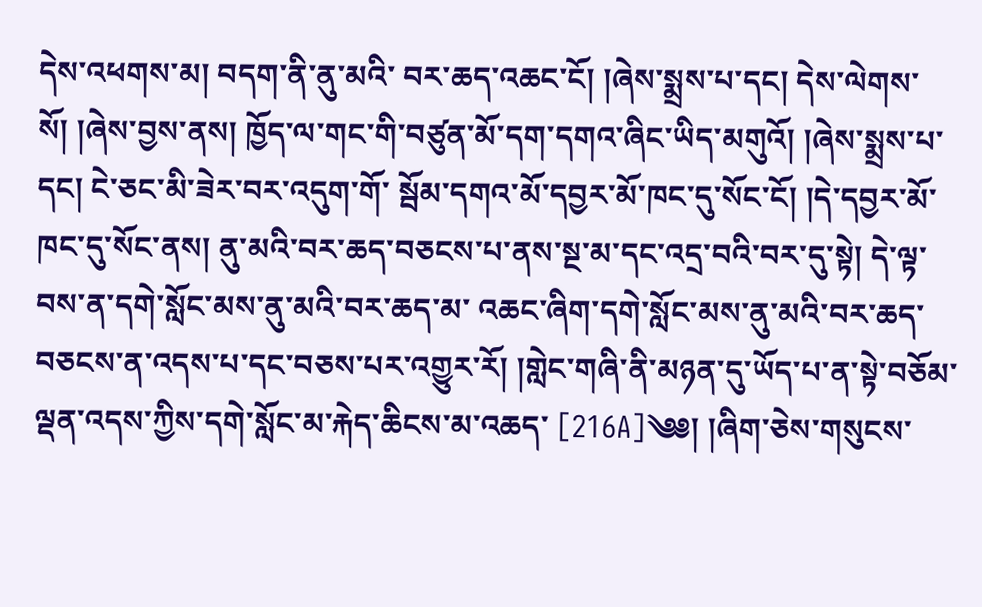དེས་འཕགས་མ། བདག་ནི་ནུ་མའི་ བར་ཆད་འཆང་ངོ། །ཞེས་སྨྲས་པ་དང། དེས་ལེགས་སོ། །ཞེས་བྱས་ནས། ཁྱོད་ལ་གང་གི་བཙུན་མོ་དག་དགའ་ཞིང་ཡིད་མགུའོ། །ཞེས་སྨྲས་པ་དང། ངེ་ཅང་མི་ཟེར་བར་འདུག་གོ་ སྦོམ་དགའ་མོ་དབྱར་མོ་ཁང་དུ་སོང་ངོ། །དེ་དབྱར་མོ་ཁང་དུ་སོང་ནས། ནུ་མའི་བར་ཆད་བཅངས་པ་ནས་སྔ་མ་དང་འདྲ་བའི་བར་དུ་སྟེ། དེ་ལྟ་བས་ན་དགེ་སློང་མས་ནུ་མའི་བར་ཆད་མ་ འཆང་ཞིག་དགེ་སློང་མས་ནུ་མའི་བར་ཆད་བཅངས་ན་འདས་པ་དང་བཅས་པར་འགྱུར་རོ། །གླེང་གཞི་ནི་མཉན་དུ་ཡོད་པ་ན་སྟེ་བཅོམ་ལྡན་འདས་ཀྱིས་དགེ་སློང་མ་རྐེད་ཆིངས་མ་འཆད་ [216A]༄༅། །ཞིག་ཅེས་གསུངས་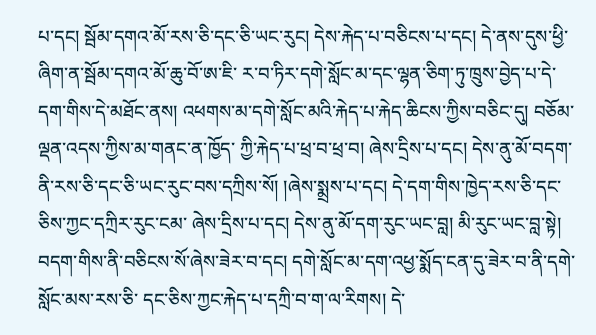པ་དང། སྦོམ་དགའ་མོ་རས་ཅི་དང་ཅི་ཡང་རུང། དེས་རྐེད་པ་བཅིངས་པ་དང། དེ་ནས་དུས་ཕྱི་ཞིག་ན་སྦོམ་དགའ་མོ་ཆུ་བོ་ཨ་ཇི་ ར་བ་ཏིར་དགེ་སློང་མ་དང་ལྷན་ཅིག་ཏུ་ཁྲུས་བྱེད་པ་དེ་དག་གིས་དེ་མཐོང་ནས། འཕགས་མ་དགེ་སློང་མའི་རྐེད་པ་རྐེད་ཆིངས་ཀྱིས་བཅིང་དུ། བཅོམ་ལྡན་འདས་ཀྱིས་མ་གནང་ན་ཁྱོད་ ཀྱི་རྐེད་པ་ཕྲ་བ་ཕྲ་བ། ཞེས་དྲིས་པ་དང། དེས་ནུ་མོ་བདག་ནི་རས་ཅི་དང་ཅི་ཡང་རུང་བས་དཀྲིས་སོ། །ཞེས་སྨྲས་པ་དང། དེ་དག་གིས་ཁྱེད་རས་ཅི་དང་ཅིས་ཀྱང་དཀྲིར་རུང་ངམ་ ཞེས་དྲིས་པ་དང། དེས་ནུ་མོ་དག་རུང་ཡང་བླ། མི་རུང་ཡང་བླ་སྟེ། བདག་གིས་ནི་བཅིངས་སོ་ཞེས་ཟེར་བ་དང། དགེ་སློང་མ་དག་འཕྱ་སྨོད་ངན་དུ་ཟེར་བ་ནི་དགེ་སློང་མས་རས་ཅི་ དང་ཅིས་ཀྱང་རྐེད་པ་དཀྲི་བ་ག་ལ་རིགས། དེ་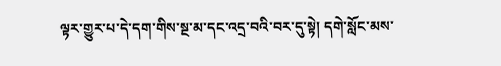ལྟར་གྱུར་པ་དེ་དག་གིས་སྔ་མ་དང་འདྲ་བའི་བར་དུ་སྟེ། དགེ་སློང་མས་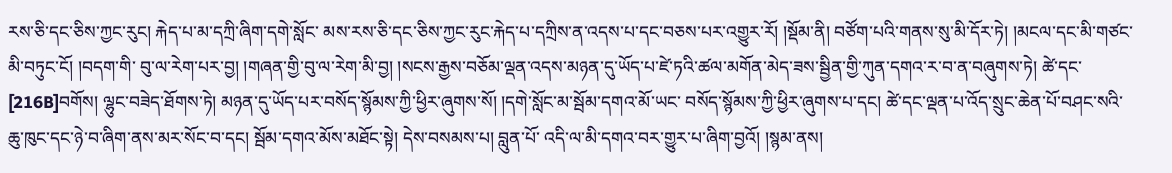རས་ཅི་དང་ཅིས་ཀྱང་རུང། རྐེད་པ་མ་དཀྲི་ཞིག་དགེ་སློང་ མས་རས་ཅི་དང་ཅིས་ཀྱང་རུང་རྐེད་པ་དཀྲིས་ན་འདས་པ་དང་བཅས་པར་འགྱུར་རོ། །སྡོམ་ནི། བཙོག་པའི་གནས་སུ་མི་དོར་ཏེ། །མངལ་དང་མི་གཙང་མི་བཏུང་ངོ། །བདག་གི་ བུ་ལ་རེག་པར་བྱ། །གཞན་གྱི་བུ་ལ་རེག་མི་བྱ། །སངས་རྒྱས་བཅོམ་ལྡན་འདས་མཉན་དུ་ཡོད་པ་ཛེ་ཏའི་ཚལ་མགོན་མེད་ཟས་སྦྱིན་གྱི་ཀུན་དགའ་ར་བ་ན་བཞུགས་ཏེ། ཚེ་དང་ [216B]བགོས། ལྷུང་བཟེད་ཐོགས་ཏེ། མཉན་དུ་ཡོད་པར་བསོད་སྙོམས་ཀྱི་ཕྱིར་ཞུགས་སོ། །དགེ་སློང་མ་སྦོམ་དགའ་མོ་ཡང་ བསོད་སྙོམས་ཀྱི་ཕྱིར་ཞུགས་པ་དང། ཚེ་དང་ལྡན་པ་འོད་སྲུང་ཆེན་པོ་བཤང་སའི་ཆུ་ཁུང་དང་ཉེ་བ་ཞིག་ནས་མར་སོང་བ་དང། སྦོམ་དགའ་མོས་མཐོང་སྟེ། དེས་བསམས་པ། བླུན་པོ་ འདི་ལ་མི་དགའ་བར་གྱུར་པ་ཞིག་བྱའོ། །སྙམ་ནས།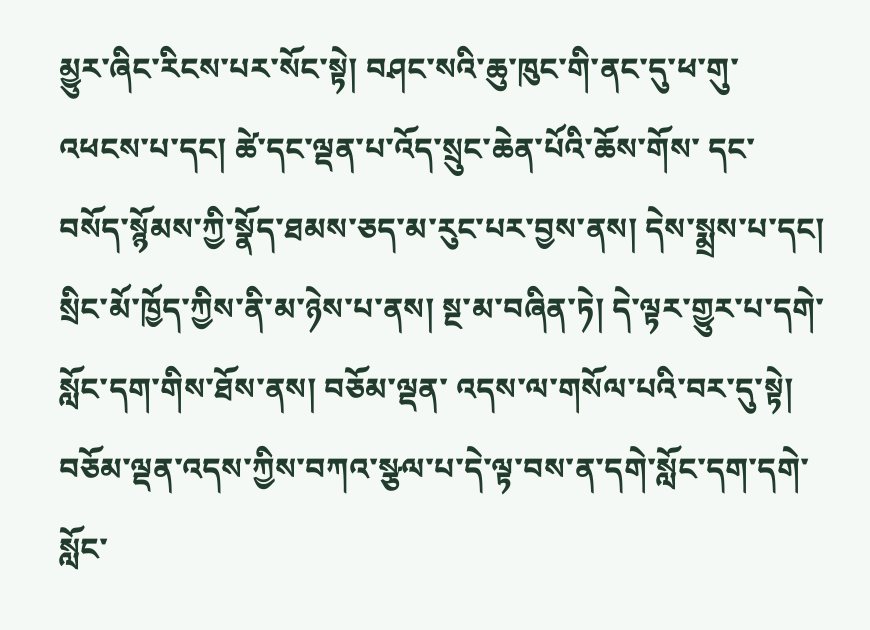མྱུར་ཞིང་རིངས་པར་སོང་སྟེ། བཤང་སའི་ཆུ་ཁུང་གི་ནང་དུ་ཕ་གུ་འཕངས་པ་དང། ཚེ་དང་ལྡན་པ་འོད་སྲུང་ཆེན་པོའི་ཆོས་གོས་ དང་བསོད་སྙོམས་ཀྱི་སྣོད་ཐམས་ཅད་མ་རུང་པར་བྱས་ནས། དེས་སྨྲས་པ་དང། སྲིང་མོ་ཁྱོད་ཀྱིས་ནི་མ་ཉེས་པ་ནས། སྔ་མ་བཞིན་ཏེ། དེ་ལྟར་གྱུར་པ་དགེ་སློང་དག་གིས་ཐོས་ནས། བཅོམ་ལྡན་ འདས་ལ་གསོལ་པའི་བར་དུ་སྟེ། བཅོམ་ལྡན་འདས་ཀྱིས་བཀའ་སྩལ་པ་དེ་ལྟ་བས་ན་དགེ་སློང་དག་དགེ་སློང་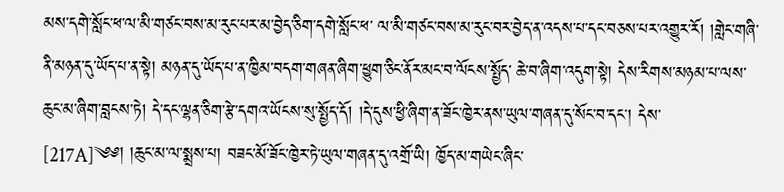མས་དགེ་སློང་ཕ་ལ་མི་གཙང་བས་མ་རུང་པར་མ་བྱེད་ཅིག་དགེ་སློང་ཕ་ ལ་མི་གཙང་བས་མ་རུང་བར་བྱེད་ན་འདས་པ་དང་བཅས་པར་འགྱུར་རོ། །གླེང་གཞི་ནི་མཉན་དུ་ཡོད་པ་ན་སྟེ། མཉན་དུ་ཡོད་པ་ན་ཁྱིམ་བདག་གཞན་ཞིག་ཕྱུག་ཅིང་ནོར་མང་བ་ལོངས་སྤྱོད་ ཆེ་བ་ཞིག་འདུག་སྟེ། དེས་རིགས་མཉམ་པ་ལས་ཆུང་མ་ཞིག་བླངས་ཏེ། དེ་དང་ལྷན་ཅིག་རྩེ་དགའ་ཡོངས་སུ་སྤྱོད་དོ། །དེ་དུས་ཕྱི་ཞིག་ན་ཟོང་ཁྱེར་ནས་ཡུལ་གཞན་དུ་སོང་བ་དང། དེས་ [217A]༄༅། །ཆུང་མ་ལ་སྨྲས་པ། བཟང་མོ་ཟོང་ཁྱེར་ཏེ་ཡུལ་གཞན་དུ་འགྲོ་ཡི། ཁྱོད་མ་གཡེང་ཞིང་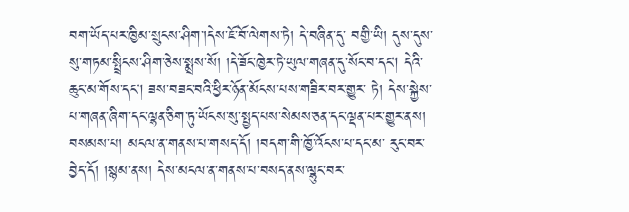བག་ཡོད་པར་ཁྱིམ་སྲུངས་ཤིག་།དེས་ཇོ་བོ་ལེགས་ཏེ། དེ་བཞིན་དུ་ བགྱི་ཡི། དུས་དུས་སུ་གཏམ་སྤྲིངས་ཤིག་ཅེས་སྨྲས་སོ། །དེ་ཟོང་ཁྱེར་ཏེ་ཡུལ་གཞན་དུ་སོང་བ་དང། དེའི་ཆུང་མ་གོས་དང། ཟས་བཟང་བའི་ཕྱིར་ཉོན་མོངས་པས་གཟིར་བར་གྱུར་ ཏེ། དེས་སྐྱེས་པ་གཞན་ཞིག་དང་ལྷན་ཅིག་ཏུ་ཡོངས་སུ་སྤྱད་པས་སེམས་ཅན་དང་ལྡན་པར་གྱུར་ནས། བསམས་པ། མངལ་ན་གནས་པ་གསད་དོ། །བདག་གི་ཁྱོ་འོངས་པ་དང་མ་ རུང་བར་བྱེད་དོ། །སྙམ་ནས། དེས་མངལ་ན་གནས་པ་བསད་ནས་ལྷུང་བར་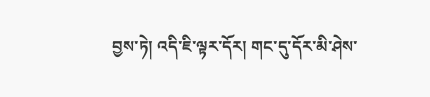བྱས་ཏེ། འདི་ཇི་ལྟར་དོར། གང་དུ་དོར་མི་ཤེས་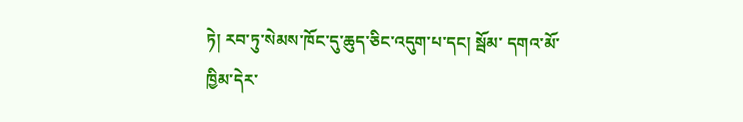ཏེ། རབ་ཏུ་སེམས་ཁོང་དུ་ཆུད་ཅིང་འདུག་པ་དང། སྦོམ་ དགའ་མོ་ཁྱིམ་དེར་